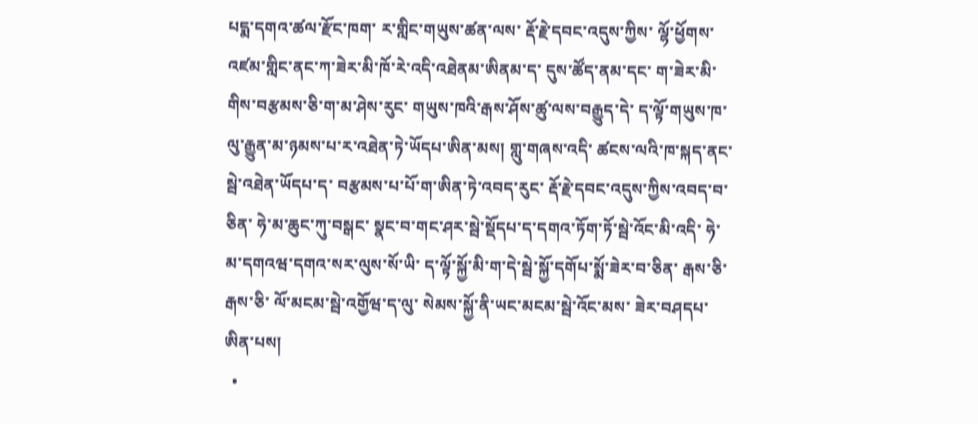པདྨ་དགའ་ཚལ་རྫོང་ཁག་ ར་གླིང་གཡུས་ཚན་ལས་ རྡོ་རྗེ་དབང་འདུས་ཀྱིས་ ལྷོ་ཕྱོགས་འཛམ་གླིང་ནང་ཀ་ཟེར་མི་ཁོ་རེ་འདི་འཐེནམ་ཨིནམ་ད་ དུས་ཚོད་ནམ་དང་ ག་ཟེར་མི་གིས་བརྩམས་ཅི་ག་མ་ཤེས་རུང་ གཡུས་ཁའི་རྒས་ཤོས་ཚུ་ལས་བརྒྱུད་དེ་ ད་ལྟོ་གཡུས་ཁ་ལུ་རྒྱུན་མ་ཉམས་པ་ར་འཐེན་ཏེ་ཡོདཔ་ཨིན་མས། གླུ་གཞས་འདི་ ཚངས་ལའི་ཁ་སྐད་ནང་སྦེ་འཐེན་ཡོདཔ་ད་ བརྩམས་པ་པོ་ག་ཨིན་ཏེ་འབད་རུང་ རྡོ་རྗེ་དབང་འདུས་ཀྱིས་འབད་བ་ཅིན་ ཧེ་མ་ཆུང་ཀུ་བསྒང་ སྣང་བ་གང་ཤར་སྦེ་སྡོདཔ་ད་དགའ་ཏོག་ཏོ་སྦེ་འོང་མི་འདི་ ཧེ་མ་དགའཝ་དགའ་སར་ལུས་སོ་ཡི་ ད་ལྟོ་སྐྱོ་མི་ག་དེ་སྦེ་སྐྱོ་དགོཔ་སྨོ་ཟེར་བ་ཅིན་ རྒས་ཅི་རྒས་ཅི་ ལོ་མངམ་སྦེ་འགྱོཝ་ད་ལུ་ སེམས་སྐྱོ་ནི་ཡང་མངམ་སྦེ་འོང་མས་ ཟེར་བཤདཔ་ཨིན་པས།
  •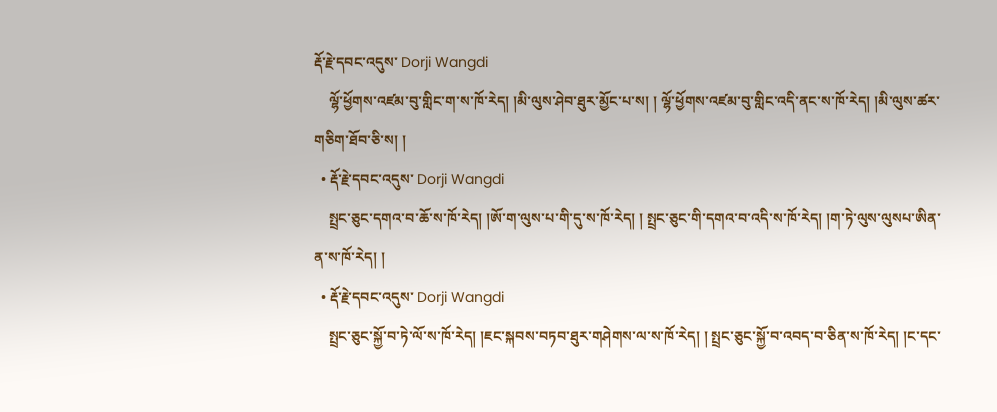རྡོ་རྗེ་དབང་འདུས་ Dorji Wangdi
    ལྷོ་ཕྱོགས་འཛམ་བུ་གླིང་ག་ས་ཁོ་རེད། །མི་ལུས་ཤེབ་ཐུར་མྱོང་པ་ས། ། ལྷོ་ཕྱོགས་འཛམ་བུ་གླིང་འདི་ནང་ས་ཁོ་རེད། །མི་ལུས་ཚར་གཅིག་ཐོབ་ཅི་ས། །
  • རྡོ་རྗེ་དབང་འདུས་ Dorji Wangdi
    སྤྲང་ཅུང་དགའ་བ་ཆོ་ས་ཁོ་རེད། །ཨོ་ག་ལུས་པ་གི་དུ་ས་ཁོ་རེད། ། སྤྲང་ཅུང་གི་དགའ་བ་འདི་ས་ཁོ་རེད། །ག་ཏེ་ལུས་ལུསཔ་ཨིན་ན་ས་ཁོ་རེད། །
  • རྡོ་རྗེ་དབང་འདུས་ Dorji Wangdi
    སྤྲང་ཅུང་སྐྱོ་བ་ཏེ་ལོ་ས་ཁོ་རེད། །ཇང་སྐབས་བཏབ་ཐུར་གཤེགས་ལ་ས་ཁོ་རེད། ། སྤྲང་ཅུང་སྐྱོ་བ་འབད་བ་ཅིན་ས་ཁོ་རེད། །ང་དང་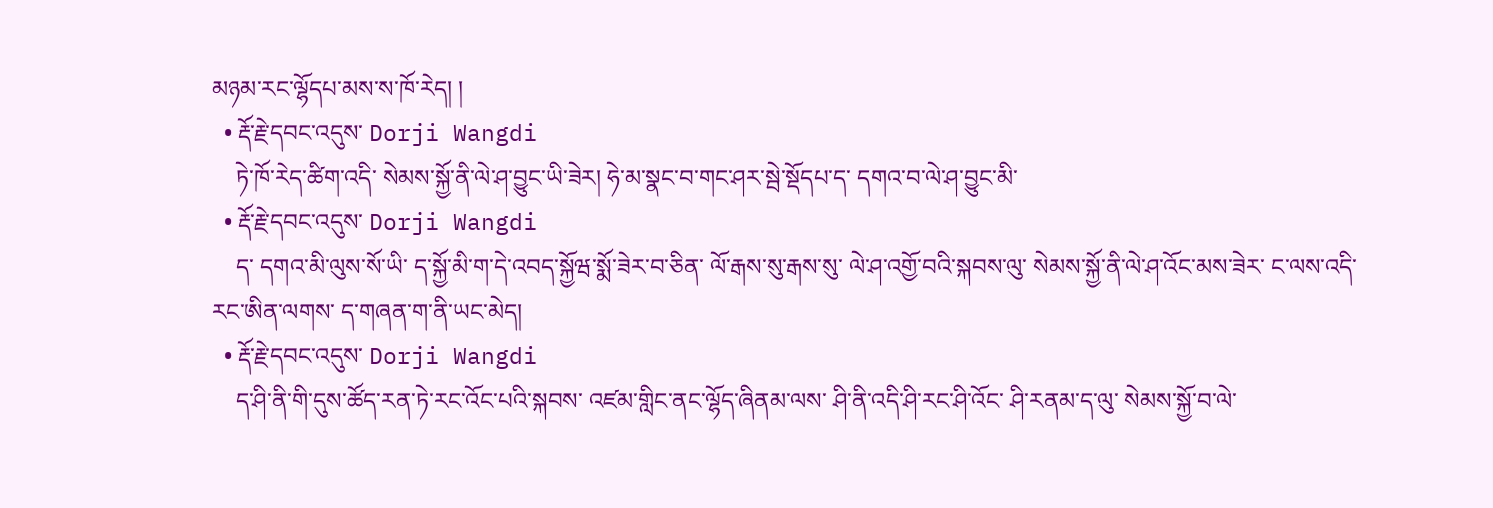མཉམ་རང་ལྷོདཔ་མས་ས་ཁོ་རེད། །
  • རྡོ་རྗེ་དབང་འདུས་ Dorji Wangdi
    ཏེ་ཁོ་རེད་ཚིག་འདི་ སེམས་སྐྱོ་ནི་ལེ་ཤ་བྱུང་ཡི་ཟེར། ཧེ་མ་སྣང་བ་གང་ཤར་སྦེ་སྡོདཔ་ད་ དགའ་བ་ལེ་ཤ་བྱུང་མི་
  • རྡོ་རྗེ་དབང་འདུས་ Dorji Wangdi
    ད་ དགའ་མི་ལུས་སོ་ཡི་ ད་སྐྱོ་མི་ག་དེ་འབད་སྐྱོཝ་སྨོ་ཟེར་བ་ཅིན་ ལོ་རྒས་སུ་རྒས་སུ་ ལེ་ཤ་འགྱོ་བའི་སྐབས་ལུ་ སེམས་སྐྱོ་ནི་ལེ་ཤ་འོང་མས་ཟེར་ ང་ལས་འདི་རང་ཨིན་ལགས་ ད་གཞན་ག་ནི་ཡང་མེད།
  • རྡོ་རྗེ་དབང་འདུས་ Dorji Wangdi
    ད་ཤི་ནི་གི་དུས་ཚོད་རན་ཏེ་རང་འོང་པའི་སྐབས་ འཛམ་གླིང་ནང་ལྷོད་ཞིནམ་ལས་ ཤི་ནི་འདི་ཤི་རང་ཤི་འོང་ ཤི་རནམ་ད་ལུ་ སེམས་སྐྱོ་བ་ལེ་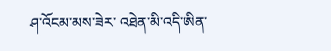ཤ་འོངམ་མས་ཟེར་ འཐེན་མི་འདི་ཨིན་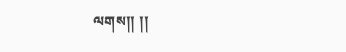ལགས།། །།